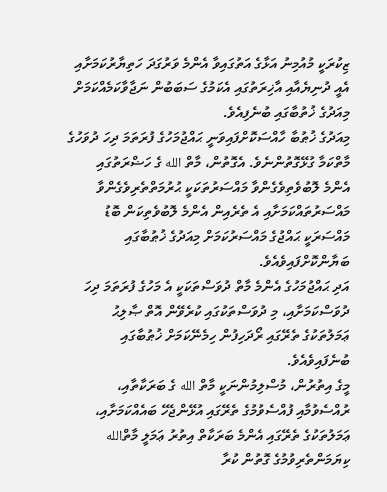ޒިކުރަކީ މުއުމިނު އަޅާގެ އަތުގައިވާ އެންމެ ވަރުގަދަ ހަތިޔާރުކަމަށާއި އެއީ ދުނިޔެއާއި އާޚިރަތުގައި އެކަމުގެ ސަބަބުން ނަޖާވާކަމެއްކަމަށް މިއަދުގެ ޚުތުބާގައި ބުނެފިއެވެ.
މިއަދުގެ ޚުޠުބާ ހާއްސަކޮށްފައިވަނީ ޙައްޖުމަހުގެ ފުރަތަމަ ދިހަ ދުވަހުގެ މާތްކަމާ ގުޅޭގޮތުންނެވެ. އެގޮތުން، މާތް الله ގެ ހަޟްރަތުގައި އެންމެ ލޮބުވެތިވެގެންވާ މައްސަރުތަކަކީ ޙުރުމަތްތެރިވެގެންވާ މައްސަރުތައްކަމަށާއި އެ ތެރެއިން އެންމެ ލޮބުވެތިކަން ބޮޑު މައްސަރަކީ ޙައްޖުގެ މައްސަރުކަމަށް މިއަދުގެ ޚުޠުބާގައި ބަޔާންކޮށްފައިވެއެވެ.
އަދި ޙައްޖުމަހުގެ އެންމެ މާތް ދުވަސްތަކަކީ އެ މަހުގެ ފުރަތަމަ ދިހަ ދުވަސްކަމަށާއި، މި ދުވަސްތަކުގައި ކުރެވޭން އޮތް ޞާލިޙު ޢަމަލުތަކުގެ ތެރޭގައި ރޯދަހިފުން ހިމެނޭކަމަށް ޚުޠުބާގައި ބުނެފައިވެއެވެ.
މީގެ އިތުރުން، މުސްލިމުންނަކީ މާތް الله ގެ ބަރަކާތާއި، ރުއްސެވުމާއި ފުއްސެވުމުގެ ތެރޭގައި އުޅޭންޖެހޭ ބައެއްކަމަށާއި، ޢަމަލުތަކުގެ ތެރޭގައި އެންމެ ބަރަކާތް އިތުރު ޢަމަލީ މާތްالله ކިޔަމަންތެރިވުމުގެ ގޮތުން ކުރާ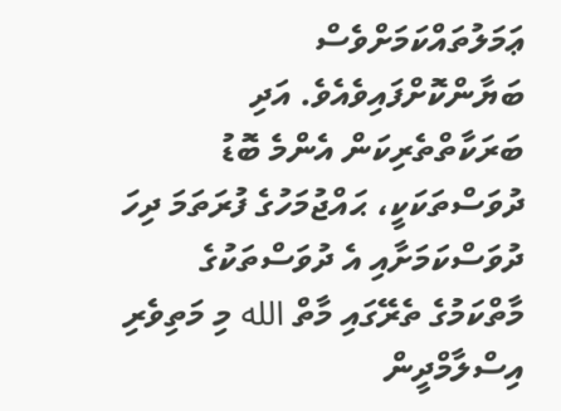ޢަމަލުތައްކަމަށްވެސް ބަޔާންކޮށްފައިވެއެވެ. އަދި ބަރަކާތްތެރިކަން އެންމެ ބޮޑު ދުވަސްތަކަކީ، ޙައްޖުމަހުގެ ފުރަތަމަ ދިހަ ދުވަސްކަމަށާއި އެ ދުވަސްތަކުގެ މާތްކަމުގެ ތެރޭގައި މާތް الله މި މަތިވެރި އިސްލާމްދީން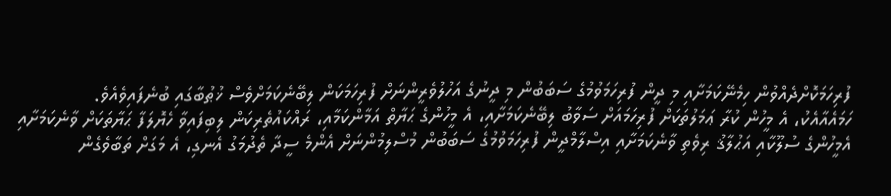ފުރިހަމަކޮށްދެއްވުން ހިމެނޭކަމަށާއި މި ދީން ފުރިހަމަވުމުގެ ސަބަބުން މި ދީނުގެ އަހުލުވެރީންނަށް ފުރިހަމަކަން ލިބޭނެކަމަށްވެސް ޚުޠުބާގައި ބުނެފައިވެއެވެ.
ހަމައެއާއެކު، އެ މީހުން ކުރާ ޢަމަލުތަކަށް ފުރިހަމައަށް ސަވާބު ލިބޭނެކަމަށާއި، އެ މީހުންގެ ޙަޔާތް އަމާންކަމާއި، ރައްކައުތެރިކަން ލިބިފައިވާ ހެޔޮލަފާ ޙަޔާތަކަށް ވާނެކަމަށާއި އެމީހުންގެ ސުލޫކާއި އަޙުލާޤު ރިވެތި ވާނެކަމަށާއި އިސްލާމްދީން ފުރިހަމަވުމުގެ ސަބަބުން މުސްލިމުންނަށް އެންމެ ސީދާ ތެދުމަގު އެނގި، އެ މަގަށް ތަބާވެގެން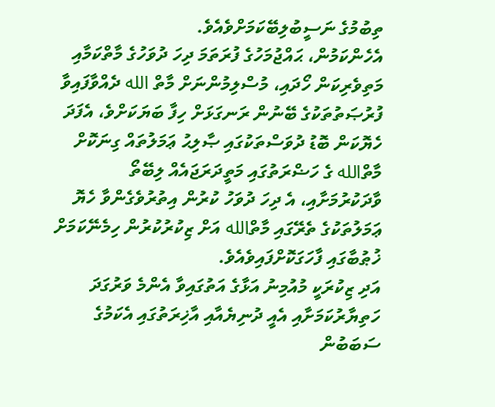ތިބުމުގެ ނަސީބުލިބޭކަމަށްވެއެވެ.
އެހެންކަމުން، ޙައްޖުމަހުގެ ފުރަތަމަ ދިހަ ދުވަހުގެ މާތްކަމާއި މަތިވެރިކަން ހޯދައި، މުސްލިމުންނަށް މާތް الله ދެއްވާފައިވާ ފުރުޞަތުތަކުގެ ބޭނުން ރަނގަޅަށް ހިފާ ބަޔަކަށްވެ، އެފަދަ ހެޔޮކަން ބޮޑު ދުވަސްތަކުގައި ޞާލިޙު ޢަމަލުތައް ގިނަކޮށް މާތްالله ގެ ހަޟްރަތުގައި މަތީދަރަޖައެއް ލިބޭތޯ ވާދަކުރުމަށާއި، އެ ދިހަ ދުވަހު ކުރުން އިތުރުވެގެންވާ ހެޔޮ ޢަމަލުތަކުގެ ތެރޭގައި މާތްالله އަށް ޒިކުރުކުރުން ހިމެނޭކަމަށް ޚުޠުބާގައި ފާހަގަކޮށްފައިވެއެވެ.
އަދި ޒިކުރަކީ މުއުމިނު އަޅާގެ އަތުގައިވާ އެންމެ ވަރުގަދަ ހަތިޔާރުކަމަށާއި އެއީ ދުނިޔެއާއި އާޚިރަތުގައި އެކަމުގެ ސަބަބުން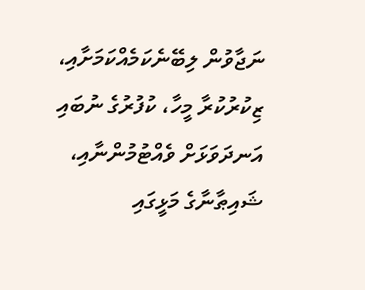ނަޖާވުން ލިބޭނެކަމެއްކަމަށާއި، ޒިކުރުކުރާ މީހާ، ކުފުރުގެ ނުބައި އަނދަވަޅަށް ވެއްޓުމުންނާއި، ޝައިޠާނާގެ މަޅީގައި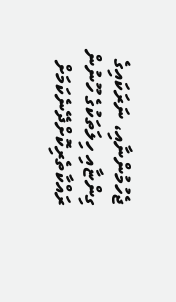ޖެހުމުންނާއި، ނަރަކައިގެ ގިންޏާއި ހިލަތަކުގެ ހޫނުން ރައްކާތެރިކޮށްދޭނެކަމަށް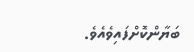ބަޔާންކޮށްފައިވެއެވެ.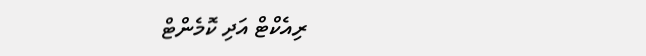ރިއެކްޓް އަދި ކޮމެންޓް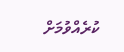ކުރެއްވުމަށް